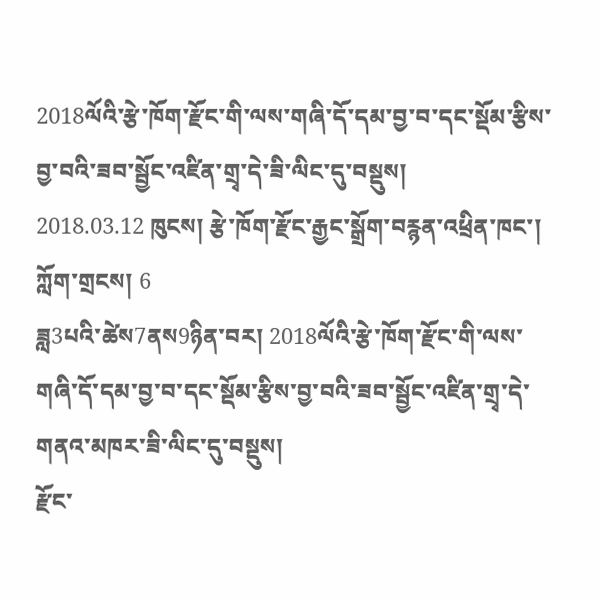2018ལོའི་རྩེ་ཁོག་རྫོང་གི་ལས་གཞི་དོ་དམ་བྱ་བ་དང་སྡོམ་རྩིས་བྱ་བའི་ཟབ་སྦྱོང་འཛིན་གྲྭ་དེ་ཟི་ལིང་དུ་བསྡུས།
2018.03.12 ཁུངས། རྩེ་ཁོག་རྫོང་རྒྱང་སྒྲོག་བརྙན་འཕྲིན་ཁང་། ཀློག་གྲངས། 6
ཟླ3པའི་ཚེས7ནས9ཉིན་བར། 2018ལོའི་རྩེ་ཁོག་རྫོང་གི་ལས་གཞི་དོ་དམ་བྱ་བ་དང་སྡོམ་རྩིས་བྱ་བའི་ཟབ་སྦྱོང་འཛིན་གྲྭ་དེ་གནའ་མཁར་ཟི་ལིང་དུ་བསྡུས།
རྫོང་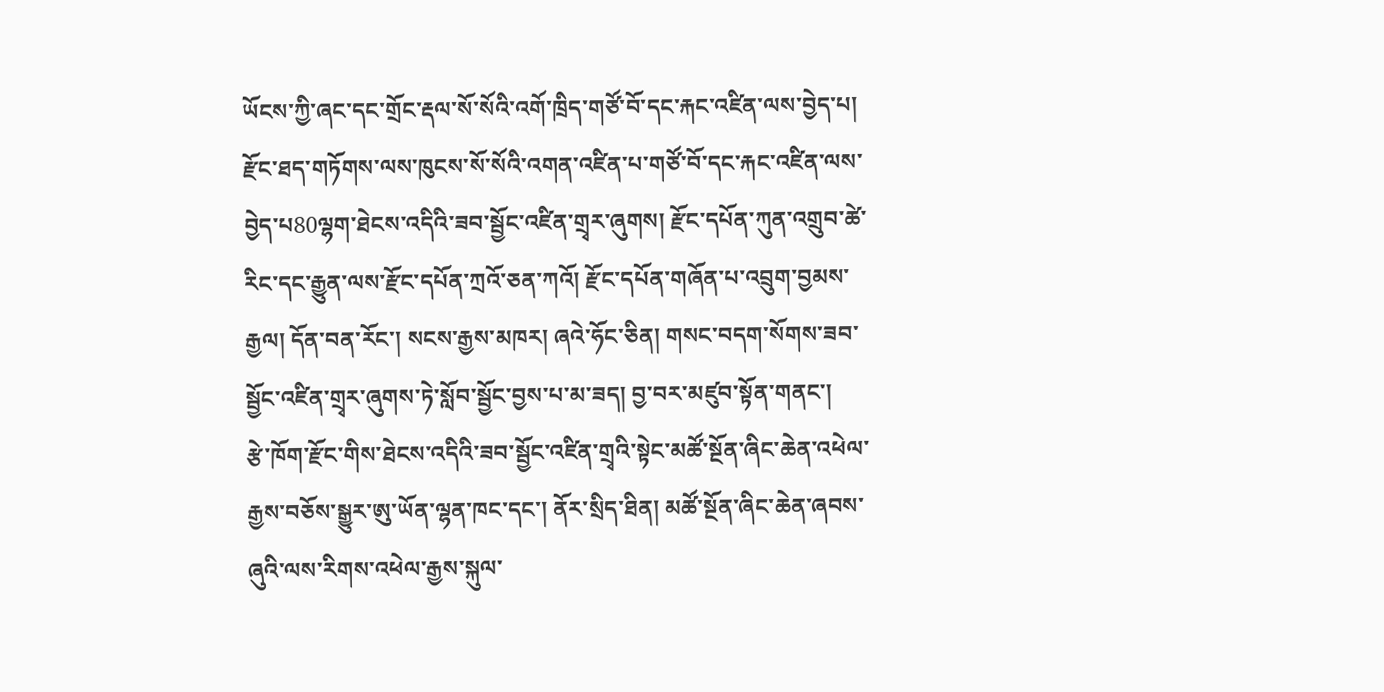ཡོངས་ཀྱི་ཞང་དང་གྲོང་རྡལ་སོ་སོའི་འགོ་ཁྲིད་གཙོ་བོ་དང་རྐང་འཛིན་ལས་བྱེད་པ། རྫོང་ཐད་གཏོགས་ལས་ཁུངས་སོ་སོའི་འགན་འཛིན་པ་གཙོ་བོ་དང་རྐང་འཛིན་ལས་བྱེད་པ80ལྷག་ཐེངས་འདིའི་ཟབ་སྦྱོང་འཛིན་གྲྭར་ཞུགས། རྫོང་དཔོན་ཀུན་འགྲུབ་ཚེ་རིང་དང་རྒྱུན་ལས་རྫོང་དཔོན་ཀྲའོ་ཅན་ཀའོ། རྫོང་དཔོན་གཞོན་པ་འབྲུག་བྱམས་རྒྱལ། དོན་བན་རོང་། སངས་རྒྱས་མཁར། ཞའེ་ཧོང་ཅིན། གསང་བདག་སོགས་ཟབ་སྦྱོང་འཛིན་གྲྭར་ཞུགས་ཏེ་སློབ་སྦྱོང་བྱས་པ་མ་ཟད། བྱ་བར་མཛུབ་སྟོན་གནང་།
རྩེ་ཁོག་རྫོང་གིས་ཐེངས་འདིའི་ཟབ་སྦྱོང་འཛིན་གྲྭའི་སྟེང་མཚོ་སྔོན་ཞིང་ཆེན་འཕེལ་རྒྱས་བཅོས་སྒྱུར་ཨུ་ཡོན་ལྷན་ཁང་དང་། ནོར་སྲིད་ཐིན། མཚོ་སྔོན་ཞིང་ཆེན་ཞབས་ཞུའི་ལས་རིགས་འཕེལ་རྒྱས་སྐུལ་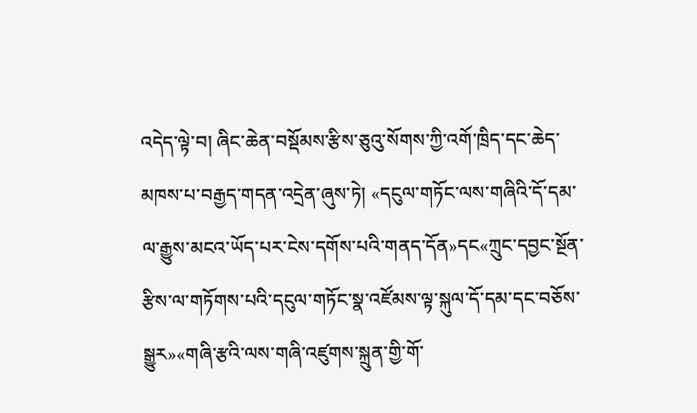འདེད་ལྟེ་བ། ཞིང་ཆེན་བསྡོམས་རྩིས་ཅུའུ་སོགས་ཀྱི་འགོ་ཁྲིད་དང་ཆེད་མཁས་པ་བརྒྱད་གདན་འདྲེན་ཞུས་ཏེ། «དངུལ་གཏོང་ལས་གཞིའི་དོ་དམ་ལ་རྒྱུས་མངའ་ཡོད་པར་ངེས་དགོས་པའི་གནད་དོན»དང«ཀྲུང་དབྱང་སྔོན་རྩིས་ལ་གཏོགས་པའི་དངུལ་གཏོང་སྣ་འཛོམས་ལྟ་སྐུལ་དོ་དམ་དང་བཅོས་སྒྱུར»«གཞི་རྩའི་ལས་གཞི་འཛུགས་སྐྲུན་གྱི་གོ་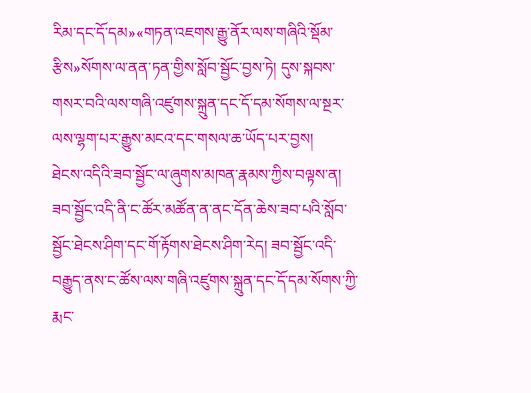རིམ་དང་དོ་དམ»«གཏན་འཇགས་རྒྱུ་ནོར་ལས་གཞིའི་སྡོམ་རྩིས»སོགས་ལ་ནན་ཏན་གྱིས་སློབ་སྦྱོང་བྱས་ཏེ། དུས་སྐབས་གསར་བའི་ལས་གཞི་འཛུགས་སྐྲུན་དང་དོ་དམ་སོགས་ལ་སྔར་ལས་ལྷག་པར་རྒྱུས་མངའ་དང་གསལ་ཆ་ཡོད་པར་བྱས།
ཐེངས་འདིའི་ཟབ་སྦྱོང་ལ་ཞུགས་མཁན་རྣམས་ཀྱིས་བལྟས་ན། ཟབ་སྦྱོང་འདི་ནི་ང་ཚོར་མཚོན་ན་ནང་དོན་ཆེས་ཟབ་པའི་སློབ་སྦྱོང་ཐེངས་ཤིག་དང་གོ་རྟོགས་ཐེངས་ཤིག་རེད། ཟབ་སྦྱོང་འདི་བརྒྱུད་ནས་ང་ཚོས་ལས་གཞི་འཛུགས་སྐྲུན་དང་དོ་དམ་སོགས་ཀྱི་རྨང་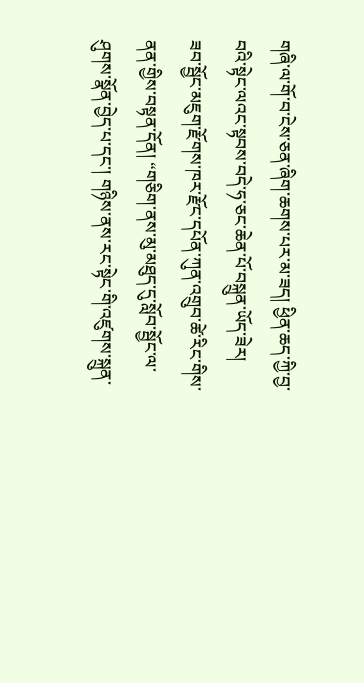གཞི་ལ་གོ་བ་ངེས་ཅན་ཞིག་ཆགས་པར་མ་ཟད། ཕྱིན་ཆད་ཀྱི་བྱ་བའི་སྟེང་ལའང་སྟབས་བདེ་ཧ་ཅང་ཆེན་པོ་བསྐྲུན་ཡོད་ཟེར།
ཟབ་སྦྱོང་མཇུག་རྫོགས་ཁར་རྫོང་དཔོན་ཀུན་འགྲུབ་ཚེ་རིང་གིས་ནན་གྱིས་བསྟན་དོན། “གཅིག་ནས་མུ་མཐུད་དུ་སློབ་སྦྱོང་ལ་ཤུགས་སྣོན་བྱེད་པ་དང་། གཉིས་ནས་རང་སྟེང་གི་འཛུགས་སྐྲུན་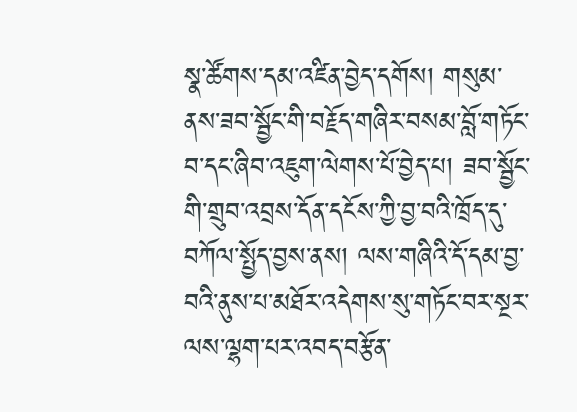སྣ་ཚོགས་དམ་འཛིན་བྱེད་དགོས། གསུམ་ནས་ཟབ་སྦྱོང་གི་བརྗོད་གཞིར་བསམ་བློ་གཏོང་བ་དང་ཞིབ་འཇུག་ལེགས་པོ་བྱེད་པ། ཟབ་སྦྱོང་གི་གྲུབ་འབྲས་དོན་དངོས་ཀྱི་བྱ་བའི་ཁྲོད་དུ་བཀོལ་སྤྱོད་བྱས་ནས། ལས་གཞིའི་དོ་དམ་བྱ་བའི་ནུས་པ་མཐོར་འདེགས་སུ་གཏོང་བར་སྔར་ལས་ལྷག་པར་འབད་བརྩོན་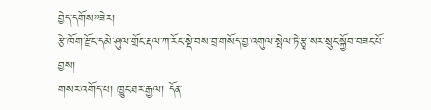བྱེད་དགོས”ཟེར།
རྩེ་ཁོག་རྫོང་དམེ་ཤུལ་གྲོང་རྡལ་ཀ་རོང་སྡེ་བས་བྲ་གསོད་བྱ་འགུལ་སྤེལ་ཏེ་རྩྭ་སར་སྲུང་སྐྱོབ་བཟང་པོ་བྱས།
གསར་འགོད་པ། ཁྱུང་ཐར་རྒྱལ། དོན་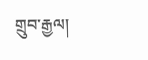གྲུབ་རྒྱལ།